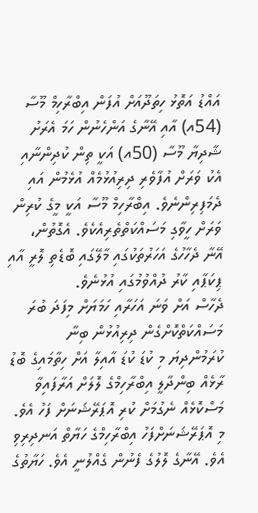އައްޑު އަތޮޅު ހިތަދޫއަށް އުފަން އިބްރާހިމް މޫސާ (54އ) އާއި އޭނާގެ އަންހެނުން ހަމަ އެރަށު ޝާދިޔާ މޫސާ (50އ) އަކީ ތިން ކުދިންނާއި އެކު ވަރަށް އުފާވެރި ދިރިއުޅުމެއް އުޅެމުން އައި ދެމަފިރިންނެވެ. އިބްރާހިމް މޫސާ އަކީ މީގެ ކުރިން ވަރަށް ހީވާގި މަސައްކަތްތެރިއެކެވެ. އެގޮތުން، އޭނާ ދެހާހުގެ އަހަރުތަކުގައި މާލޭގައި ބޮޑެތި ލޮރީ އާއި ޕިކަޕާއި ކާރު ދުއްވުމުގައި އުޅުނެވެ.
ދެހާސް އަށް ވަނަ އަހަރާއި ހަމަޔަށް މިފަދަ ބުރަ މަސައްކަތްކޮށްގެން ދިރިއުޅުން ބިނާ ކުރަމުންދިޔަ މި ކުޑަ ކުޑަ އާއިލާ އަށް ހިތާމައިގެ ބޮޑު ރާޅެއް ބިންދާލީ އިބްރާހިމްގެ ލޮލަށް އަރާފައިވާ މަސްކޮޅެއް ނެގުމަށް ކުރި އޮޕަރޭޝަނަށް ފަހު އެވެ. މި އޮޕަރޭޝަނަށްފަހު އިބްރާހިމްގެ ހަޔާތް އަނދިރިވި އެވެ. އޭނާގެ ލޮލުގެ ފެނުން ގެއްލުނީ އެވެ. ހަޔާތުގެ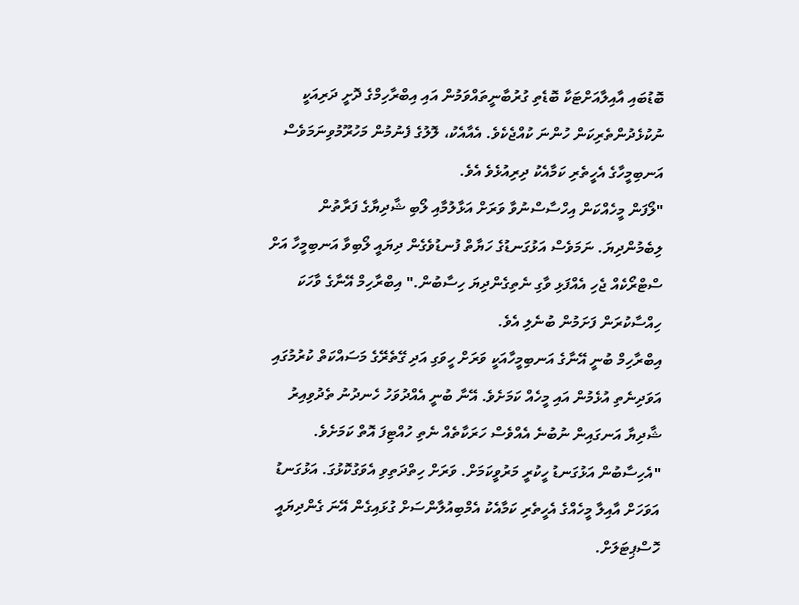ބޮޑުބައި އާއިލާއަށްޓަކާ ބޮޑެތި ގުރުބާނީތައްވަމުން އައި އިބްރާހިމްގެ ދޮށީ ދަރިއަކީ ނުކުޅެދުންތެރިކަން ހުންނަ ކުއްޖެކެވެ. އެއާއެކު، ލޮލުގެ ފެނުމުން މަހުރޫމުވިނަމަވެސް އަނބިމީހާގެ އެހީތެރި ކަމާއެކު ދިރިއުޅެވެ އެވެ.
"ލޯފަން މީހެއްކަން އިހްސާސްނުވާ ވަރަށް އަޅާލުމާއި ލޯބި ޝާދިޔާގެ ފަރާތުން ލިބެމުންދިޔަ. ނަމަވެސް އަޅުގަނޑުގެ ހަޔާތް ފުނޑުވެގެން ދިޔައީ ލޯބިވާ އަނބިމީހާ އަށް ސްޓްރޯކެއް ޖެހި އެއްފަޅި ވާގި ނެތިގެންދިޔަ ހިސާބުން." އިބްރާހިމް އޭނާގެ ވާހަކަ ހިއްސާކުރަން ފަށަމުން ބުނެލި އެވެ.
އިބްރާހިމް ބުނީ އޭނާގެ އަނބިމީހާއަކީ ވަރަށް ހީވަގި އަދި ގޭތެރޭގެ މަސައްކަތް ކުރުމުގައި އަވަދިނެތި އުޅެމުން އައި މީހެއް ކަމަށެވެ. އޭނާ ބުނީ އެއްދުވަހު ހެނދުނު ތެދުވިއިރު ޝާދިޔާ އަނގައިން ނުބުނެ އެއްވެސް ހަރަކާތެއް ނެތި ހުއްޓިފަ އޮތް ކަމަށެވެ.
"އެހިސާބުން އަޅުގަނޑު ހީކުރީ މަރުވީކަމަށް. ވަރަށް ހިތްދަތިވި އެވަގުކޮޅުގަ. އަޅުގަނޑު އަވަހަށް އާއިލާ މީހެއްގެ އެހީތެރި ކަމާއެކު އެމްބިއުލާންސަށް ގުޅައިގެން އޭނަ ގެންދިޔައީ ހޮސްޕިޓަލަށް.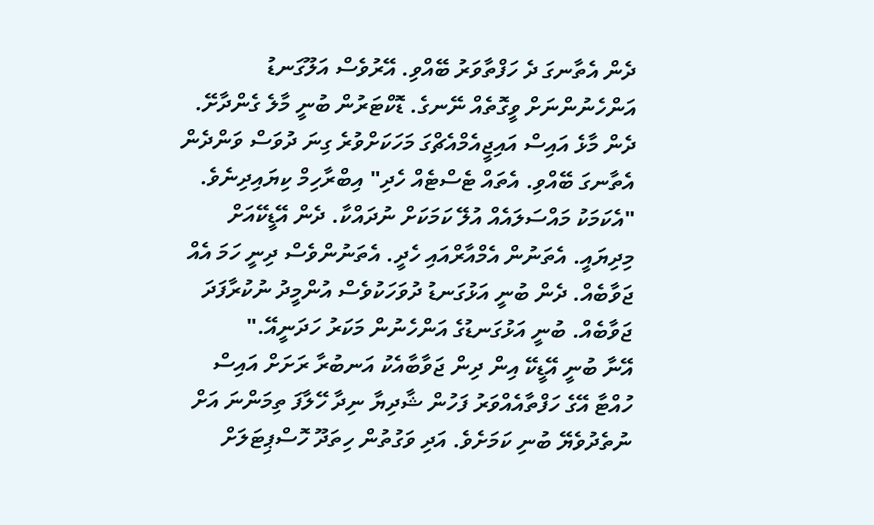ދެން އެތާނގަ ދެ ހަފްތާވަރު ބޭއްވި. އޭރުވެސް އަލޫގަނޑު އަންހެނުންނަށް ވީގޮތެއް ނޭނގެ. ޑޮކްޓަރުން ބުނީ މާލެ ގެންދާށޭ. ދެން މާޅެ އައިސް އައިޖީއެމްއެޗްގަ މަހަކަށްވުރެ ގިނަ ދުވަސް ވަންދެން އެތާނގަ ބޭއްވި. އެތައް ޓެސްޓެއް ހެދި" އިބްރާހިމް ކިޔައިދިނެވެ.
"އެކަމަކު މައްސަލައެއް އުލޭ ކަމަކަށް ނުދައްކާ. ދެން އޭޑީކޭއަށް މިދިޔައީ. އެތަނުން އެމްއާރްއައި ހެދީ. އެތަނުންވެސް ދިނީ ހަމަ އެއް ޖަވާބެއް. ދެން ބުނީ އަޅުގަނޑު ދުވަހަކުވެސް އުންމީދު ނުކުރާފަދަ ޖަވާބެއް. ބުނީ އަޅުގަނޑުގެ އަންހެނުން މަކަރު ހަދަނީއޭ."
އޭނާ ބުނީ އޭޑީކޭ އިން ދިން ޖަވާބާއެކު އަނބުރާ ރަށަށް އައިސް ހުއްޓާ އޭގެ ހަފްތާއެއްވަރު ފަހުން ޝާދިޔާ ނިދާ ހޭލާފަ ތިމަންނަ އަށް ނުތެދުވެޔޭ ބުނި ކަމަށެވެ. އަދި ވަގުތުން ހިތަދޫ ހޮސްޕިޓަލަށް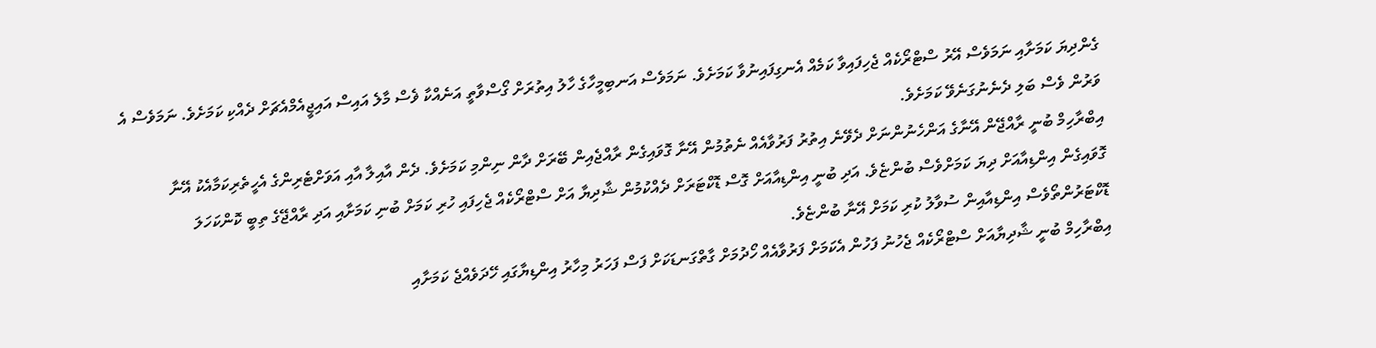ގެންދިޔަ ކަމަށާއި ނަމަވެސް އޭރު ސްޓްރޯކެއް ޖެހިފައިވާ ކަމެއް އެނގިފައިނުވާ ކަމަށެވެ. ނަމަވެސް އަނބިމީހާގެ ހާލު އިތުރަށް ގޯސްވާތީ އަނެއްކާ ޥެސް މާލެ އައިސް އައިޖީއެމްއެޗަށް ދެއްކި ކަމަށެވެ. ނަމަވެސް އެ ވަރުން ވެސް ބަލި ދެނެނުގަނެވޭ ކަމަށެވެ.
އިބްރާހިމް ބުނީ ރާއްޖޭން އޭނާގެ އަންހެނުންނަށް ދެވޭނެ އިތުރު ފަރުވާއެއް ނެތުމުން އޭނާ ގޮވައިގެން ރާއްޖެއިން ބޭރަށް ދާން ނިންމި ކަމަށެވެ. ދެން އާއިލާ އާއި އަވަށްޓެރިންގެ އެހީތެރިކަމާއެކު އޭނާ ގޮވައިގެން އިންޑިއާއަށް ދިޔަ ކަމަށްވެސް ބުންޏެވެ. އަދި ބުނީ އިންޑިއާއަށް ގޮސް ޑޮކްޓަރަށް ދެއްކުމުން ޝާދިޔާ އަށް ސްޓްރޯކެއް ޖެހިފައި ހުރި ކަމަށް ބުނި ކަމަށާއި އަދި ރާއްޖޭގެ ތިބީ ކޮންކަހަލަ ޑޮކްޓަރުންތޯވެސް އިންޑިއާއިން ސުވާލު ކުރި ކަމަށް އޭނާ ބުންޏެވެ.
އިބްރާހިމް ބުނީ ޝާދިޔާއަށް ސްޓްރޯކެއް ޖެހުނު ފަހުން އެކަމަށް ފަރުވާއެއް ހޯދުމަށް ގާތްގަނޑަކަށް ފަސް ފަހަރު މިހާރު އިންޑިޔާގައި ހޭދަވެއްޖެ ކަމަށާއި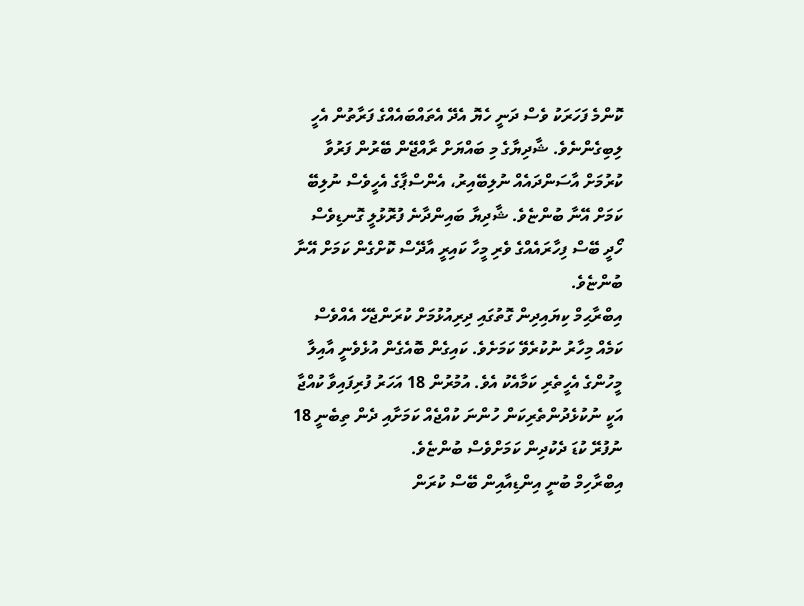ކޮންމެ ފަހަރަކު ވެސް ދަނީ ހެޔޮ އެދޭ އެތައްބައެއްގެ ފަރާތުން އެހީ ލިބިގެންނެވެ. ޝާދިޔާގެ މި ބައްޔަށް ރާއްޖޭން ބޭރުން ފަރުވާ ކުރުމަށް އާސަންދައެއް ނުލިބޭއިރު، އެންސްޕާގެ އެހީވެސް ނުލިބޭ ކަމަށް އޭނާ ބުންޏެވެ. ޝާދިޔާ ބައިންދާނެ ފުރޮޅުލީ ގޮނޑިވެސް ހޯދީ ބޭސް ފިހާރައެއްގެ ވެރި މީހާ ކައިރީ އާދޭސް ކޮށްގެން ކަމަށް އޭނާ ބުންޏެވެ.
އިބްރާޙިމް ކިޔައިދިން ގޮތުގައި ދިރިއުޅުމަށް ކުރަންޖެހޭ އެއްވެސް ކަމެއް މިހާރު ނުކުރެވޭ ކަމަށެވެ. ކައިގެން ބޮއެގެން އުޅެވެނީ އާއިލާ މީހުންގެ އެހީތެރި ކަމާއެކު އެވެ. އުމުރުން 18 އަހަރު ފުރިފައިވާ ކުއްޖާ އަކީ ނުކުޅެދުންތެރިކަން ހުންނަ ކުއްޖެއް ކަމަށާއި ދެން ތިބެނީ 18 ނުފުރޭ ކުޑަ ދެކުދިން ކަމަށްވެސް ބުންޏެވެ.
އިބްރާހިމް ބުނީ އިންޑިއާއިން ބޭސް ކުރަން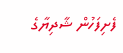ފެށިފަހުން ޝާދިޔާގެ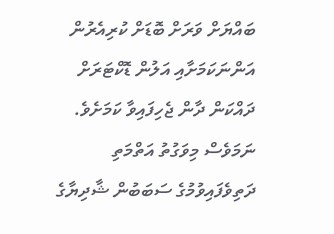ބައްޔަށް ވަރަށް ބޮޑަށް ކުރިއެރުން އަންނަކަމަށާއި އަލުން ޑޮކްޓަރަށް ދައްކަން ދާން ޖެހިފައިވާ ކަމަށެވެ. ނަމަވެސް މިވަގުތު އަތްމަތި ދަތިވެފައިވުމުގެ ސަބަބުން ޝާދިޔާގެ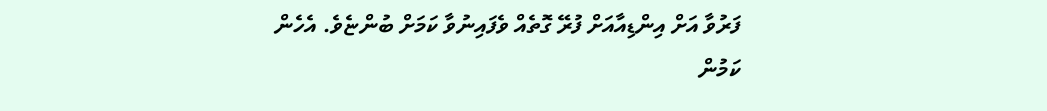ފަރުވާ އަށް އިންޑިއާއަށް ފުރޭ ގޮތެއް ވެފައިނުވާ ކަމަށް ބުންޏެވެ. އެހެން ކަމުން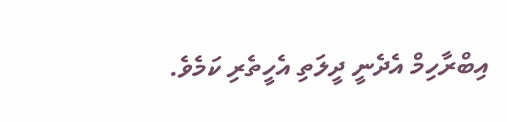އިބްރާހިމް އެދެނީ ދީލަތި އެހީތެރި ކަމެވެ.